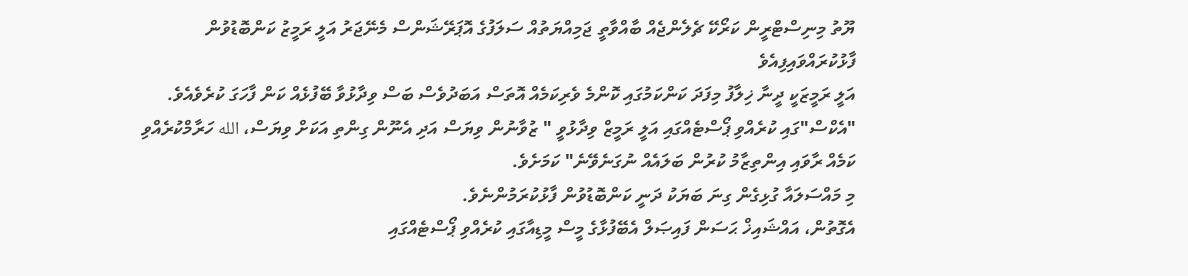ޔޫތު މިނިސްޓްރީން ކަރޯކޭ ޗެލެންޖެއް ބާއްވާތީ ޖަމިއްޔަތުއް ސަލަފުގެ އޮޕަރޭޝަންސް މެނޭޖަރު އަލީ ރަމީޒު ކަންބޮޑުވުން ފާޅުކުރައްވައިފިއެވެ
އަލީ ރަމީޒަކީ ދީނާ ޚިލާފު މިފަދަ ކަންކަމުގައި ކޮންމެ ވެރިކަމެއް އޮތަސް އަބަދުވެސް ބަސް ވިދާޅުވާ ބޭފުޅެއް ކަން ފާހަގަ ކުރެވެއެވެ.
"އެކްސް"ގައި ކުރެއްވި ޕޯސްޓެއްގައި އަލީ ރަމީޒް ވިދާޅުވީ " ޒުވާނުން ވިޔަސް އަދި އެނޫން ގިންތި އަކަށް ވިޔަސް، الله ހަރާމްކުރެއްވި ކަމެއް ރާވައި އިންތިޒާމު ކުރުން ބަލައެއް ނުގަނެވޭނެ" ކަމަށެވެ.
މި މައްސަލައާ ގުޅިގެން ގިނަ ބަޔަކު ދަނީ ކަންބޮޑުވުން ފާޅުކުރަމުންނެވެ.
އެގޮތުން، އައްޝައިޚް ޙަސަން ފައިޞަލް އެބޭފުޅާގެ މީސް މީޑިއާގައި ކުރެއްވި ޕޯސްޓެއްގައި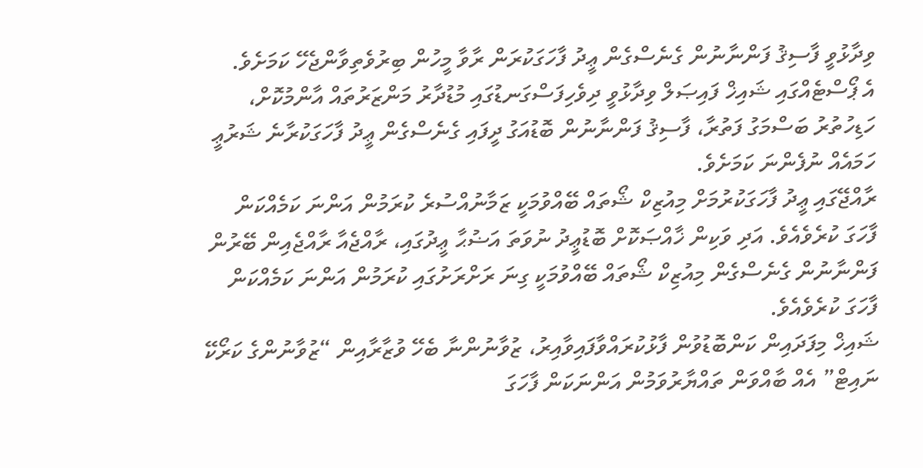ވިދާޅުވީ ފާސިޤު ފަންނާނުން ގެނެސްގެން ޢީދު ފާހަގަކުރަން ރާވާ މީހުން ބިރުވެތިވާންޖެހޭ ކަމަށެވެ.
އެ ޕޯސްޓެއްގައި ޝައިޚް ފައިޞަލް ވިދާޅުވީ ދިވެހިފަސްގަނޑުގައި މުޑުދާރު މަންޒަރުތައް އާންމުކޮށް، ހަޑިހުތުރު ބަސްމަގު ފަތުރާ، ފާސިޤު ފަންނާނުން ބޮޑުއަގު ދީފައި ގެނެސްގެން ޢީދު ފާހަގަކުރާނެ ޝަރުޢީ ހަމައެއް ނުފެންނަ ކަމަށެވެ.
ރާއްޖޭގައި ޢީދު ފާހަގަކުރުމަށް މިއުޒިކް ޝޯތައް ބޭއްވުމަކީ ޒަމާނުއްސުރެ ކުރަމުން އަންނަ ކަމެއްކަން ފާހަގަ ކުރެވެއެވެ. އަދި ވަކިން ޚާއްޞަކޮށް ބޮޑުޢީދު ނުވަތަ އަޟުޙާ ޢީދުގައި، ރާއްޖެއާ ރާއްޖެއިން ބޭރުން ފަންނާނުން ގެނެސްގެން މިއުޒިކް ޝޯތައް ބޭއްވުމަކީ ގިނަ ރަށްރަށުގައި ކުރަމުން އަންނަ ކަމެއްކަން ފާހަގަ ކުރެވެއެވެ.
ޝައިޚް މިފަދައިން ކަންބޮޑުވުން ފާޅުކުރައްވާފައިވާއިރު، ޒުވާނުންނާ ބެހޭ ވުޒާރާއިން “ޒުވާނުންގެ ކަރޯކޭ ނައިޓް” އެއް ބާއްވަން ތައްޔާރުވަމުން އަންނަކަން ފާހަގަ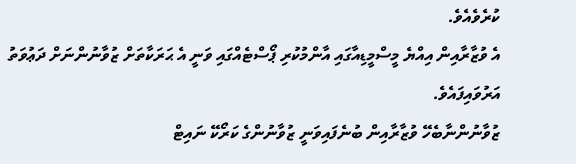ކުރެވެއެވެ.
އެ ވުޒާރާއިން އިއްޔެ މީސްމީޑިއާގައި އާންމުކުރި ޕޯސްޓެއްގައި ވަނީ އެ ޙަރަކާތަށް ޒުވާނުންނަށް ދަޢުވަތު އަރުވައިފައެވެ.
ޒުވާނުންނާބެހޭ ވުޒާރާއިން ބުނެފައިވަނީ ޒުވާނުންގެ ކަރޯކޭ ނައިޓް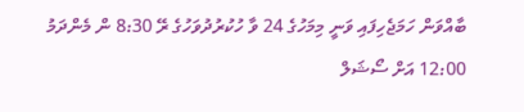ބާއްވަން ހަމަޖެހިފައި ވަނީ މިމަހުގެ 24 ވާ ހުކުރުދުވަހުގެ ރޭ 8:30 ން މެންދަމު 12:00 އަށް ސޯޝަލް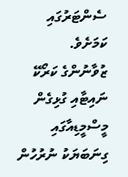ސެންޓަރުގައި ކަމަށެވެ.
ޒުވާނުންގެ ކަރޯކޭ ނައިޓާއި ގުޅިގެން މީސްމީޑިއާގައި ގިނަބަޔަކު ނުރުހުން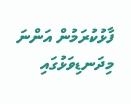ފާޅުކުރަމުން އަންނަ މިދަނޑިވަޅުގައި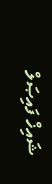ޝައިޚް ފައިޞަލް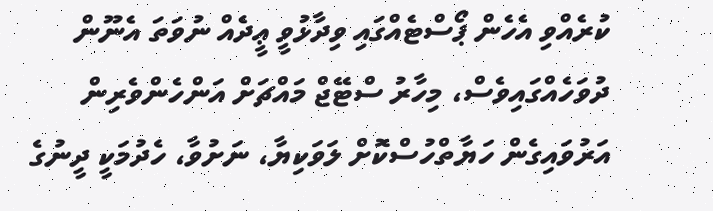ކުރެއްވި އެހެން ޕޯސްޓެއްގައި ވިދާޅުވީ ޢީދެއް ނުވަތަ އެނޫން ދުވަހެއްގައިވެސް، މިހާރު ސްޓޭޖް މައްޗަށް އަންހެންވެރިން އަރުވައިގެން ހަޔާތްހުސްކޮށް ލަވަކިޔާ، ނަށުވާ، ހެދުމަކީ ދީނުގެ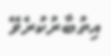އިތުބާރުކުރެވޭ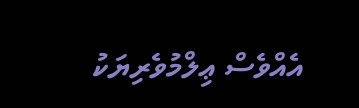އެއްވެސް ޢިލްމުވެރިޔަކު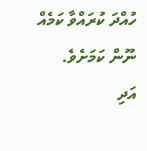ހުއްދަ ކުރައްވާ ކަމެއް ނޫން ކަމަށެވެ.
އަދި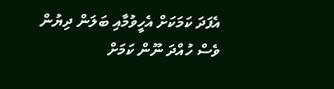އެފަދަ ކަމަކަށް އެހީވުމާއި ބަލަން ދިޔުން ވެސް ހުއްދަ ނޫން ކަމަށް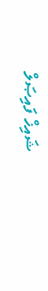ޝައިޚް ފައިޞަލް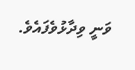ވަނީ ވިދާޅުވެފައެވެ.